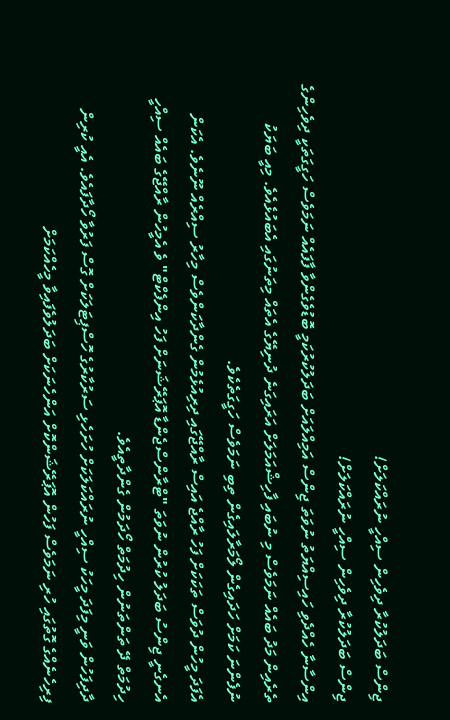ޖިންސް ބަދަލުކުރާ ދިވެހިން ސިއްހީ ނުރައްކަލަށް!
ޖިންސް ބަދަލުކުރާ ދިވެހިން ސިއްހީ ނުރައްކަލަށް!
އިންސާނާ ހެއްދެވި ހައިސިއްޔަތު ނުވަތަ ޖިންސް އަމިއްލައަށް ބަދަލުކުރުކަމީ ބޮޑުވެގެންވާ ފާފައެއް ނަމަވެސް ހަގީގަތަކީ ދިވެހިންގެ ތެރެއިން މަދު ބައެއް ނަމަވެސް މި ނުބައި ފާހިޝްއަމަލަށް އަރައިގަނެ ދުނިޔޭގެ އެތައް މިތަނުގައި އެބައުޅެއެވެ. މިއީ ބަޔަކު ނުފެންނަ ކަމަށް ހަދައިގެން ލޯމަރާލައިގެން ތިބި ނަމަވެސް ހަގީގަތެކެވެ.
އެފަދަ މީހުން ދުވަސް ތަކަކަށް ފަހު ރާއްޖެ އައިސް ރާއްޖޭގައި ދިރިއުޅެމުން ގެންދާކަންވެސް މިހާރު ސިއްރެއް ނޫނެވެ. އެކަން އެނގެނީ ޖިންސު ބަދަލު ކުރުން ނުވަތަ "ޓްރާންސްޖެންޑާ އޮޕަރޭޝަނަށް ފަހު އިންފެކްޓް" ވެ އެމީހުން ރާއްޖޭގެ ބައެއް ސިއްހީ ހިދުމަތް ދޭ ތަންތަނުން ހިދުމަތް ހޯދަމުން ގެންދާތީއެވެ.
ދާދިފަހުން ވަނީ މިފަދަ މީހަކު ސިއްހީ ނުރައްކަލަކަށް ހުށަހެޅި ސަރުކާރުގެ ހޮސްޕިޓަލަކަށް ގޮސް ފަރުވާ ހޯދާފައެވެ. އެއީ ކުރިން ފިރިހެނެއްގެ ގޮތުގައި ހުރި ނަމަވެސް ފަހުން އޮޕަރޭޝަންކޮށް އަންހެނަކަށް ބަދަލުވެފައިވާ މީހެއްކަމަށް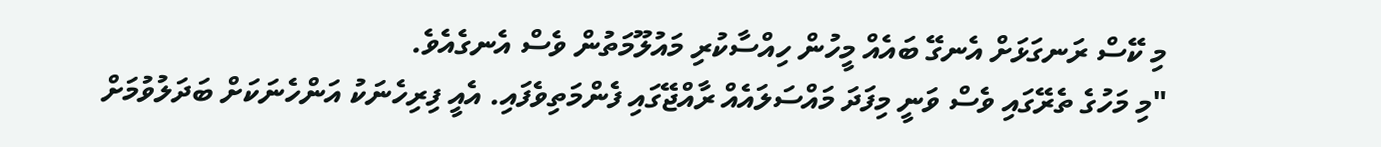މި ކޭސް ރަނގަޅަށް އެނގޭ ބައެއް މީހުން ހިއްސާކުރި މައުލޫމަތުން ވެސް އެނގެއެވެ.
"މި މަހުގެ ތެރޭގައި ވެސް ވަނީ މިފަދަ މައްސަލައެއް ރާއްޖޭގައި ފެންމަތިވެފައި. އެއީ ފިރިހެނަކު އަންހެނަކަށް ބަދަލުވުމަށް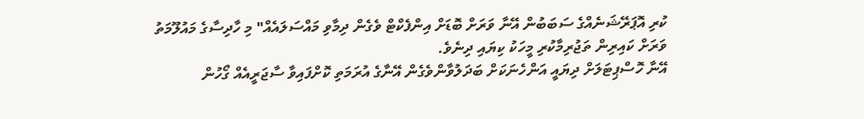ކުރި އޮޕަރޭޝަނެއްގެ ސަބަބުން އޭނާ ވަރަށް ބޮޑަށް އިންފެކްޓް ވެގެން ދިމާވި މައްސަލައެއް" މި ހާދިސާގެ މައުލޫމަތު ވަރަށް ކައިރިން ތަޖުރިމާކުރި މީހަކު ކިޔައި ދިނެވެ.
އޭނާ ހޮސްޕިޓަލަށް ދިޔައީ އަންހެނަކަށް ބަދަލުވާންވެގެން އޭނާގެ އުރަމަތި ކޮށްފައިވާ ސާޖަރީއެއް ގޯހުން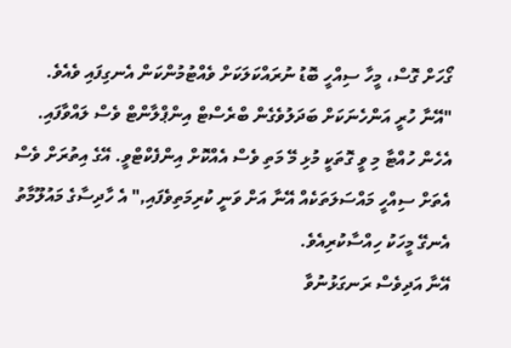ގޯހަށް ގޮސް، މީހާ ސިއްހީ ބޮޑު ނުރައްކަލަކަށް ވެއްޓުމުންކަން އެނގިފައި ވެއެވެ.
"އޭނާ ހުރީ އަންހެނަކަށް ބަދަލުވެގެން ބްރެސްޓް އިންޕްލާންޓް ވެސް ލައްވާފައި. އެހެން ހުއްޓާ މި ވީ ގޮތަކީ މުޅި މޭ މަތި ވެސް އެއްކޮށް އިންފެކްޓްވީ. އޭގެ އިތުރަށް ވެސް އެތަށް ސިއްހީ މައްސަލަތަކެއް އޭނާ އަށް ވަނީ ކުރިމަތިވެފައި," އެ ހާދިސާގެ މައުލޫމާތު އެނގޭ މީހަކު ހިއްސާކުރިއެވެ.
އޭނާ އަދިވެސް ރަނގަޅުނުވާ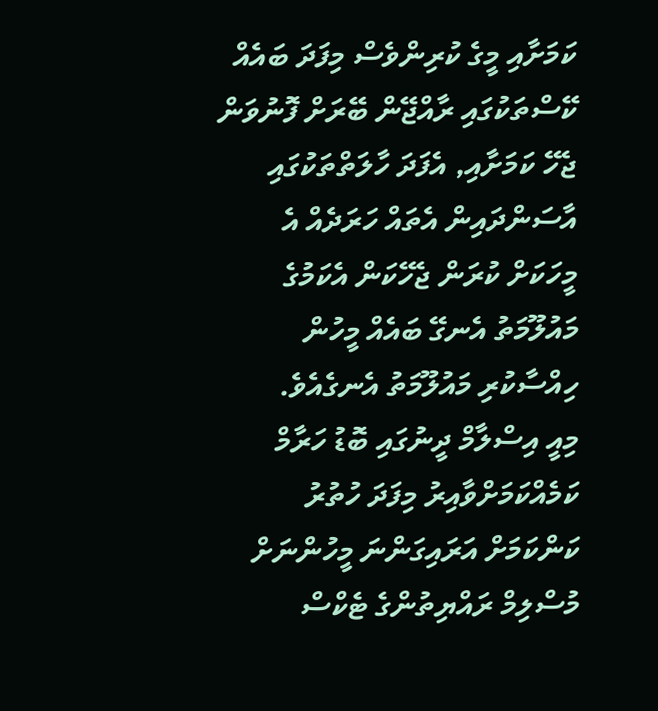ކަމަށާއި މީގެ ކުރިންވެސް މިފަދަ ބައެއް ކޭސްތަކުގައި ރާއްޖޭން ބޭރަށް ފޮނުވަން ޖެހޭ ކަމަށާއި, އެފަދަ ހާލަތްތަކުގައި އާސަންދައިން އެތައް ހަރަދެއް އެ މީހަކަށް ކުރަން ޖެހޭކަން އެކަމުގެ މައުލޫމަތު އެނގޭ ބައެއް މީހުން ހިއްސާކުރި މައުލޫމަތު އެނގެއެވެ.
މިއީ އިސްލާމް ދީނުގައި ބޮޑު ހަރާމް ކަމެއްކަމަށްވާއިރު މިފަދަ ހުތުރު ކަންކަމަށް އަރައިގަންނަ މީހުންނަށް މުސްލިމް ރައްޔިތުންގެ ޓެކްސް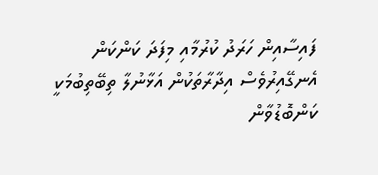ފައިސާއިން ހަރަދު ކުރުމާއި މިފަދަ ކަންކަން އެނގޭއިރުވެސް އިދާރާތަކުން އަޅާނުލާ ތިބޭތިބުމަކީ ކަންބޮޑުވާން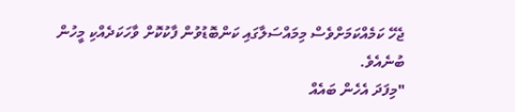ޖެހޭ ކަމެއްކަމަށްވެސް މިމައްސަލާގައި ކަންބޮޑުވުން ފާކުކޮށް ވާހަކަދެއްކި މީހުން ބުނެއެވެ.
"މިފަދަ އެހެން ބައެއް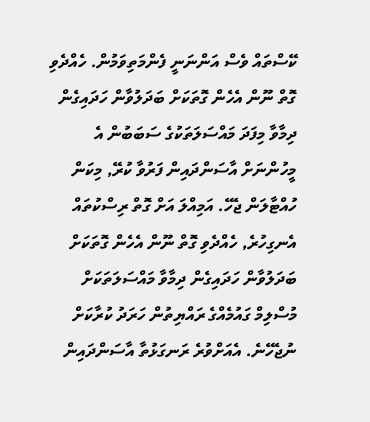ކޭސްތައް ވެސް އަންނަނީ ފެންމަތިވަމުން. ހެއްދެވި ގޮތް ނޫން އެހެން ގޮތަކަށް ބަދަލުވާން ހަދައިގެން ދިމާވާ މިފަދަ މައްސަލަތަކުގެ ސަބަބުން އެ މީހުންނަށް އާސަންދައިން ފަރުވާ ކުރޭ, މިކަން ހުއްޓާލަން ޖެހޭ. އަމިއްލަ އަށް ގޮތް ރިސްކުތައް އެނގިހުރެ, ހެއްދެވި ގޮތް ނޫން އެހެން ގޮތަކަށް ބަދަލުވާން ހަދައިގެން ދިމާވާ މައްސަލަތަކަށް މުސްލިމް ގައުމެއްގެ ރައްޔިތުން ހަރަދު ކުރާކަށް ނުޖެހޭނެ. އެއަށްވުރެ ރަނގަޅުތާ އާސަންދައިން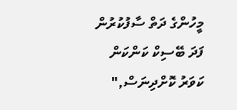މީހުންގެ ދަތް ސާފުކުރުން ފަދަ ބޭސިކް ކަންކަން ކަވަރު ކޮށްދިނަސް,"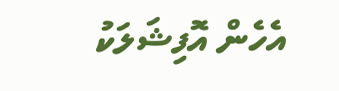އެހެން އޮފިޝަލަކު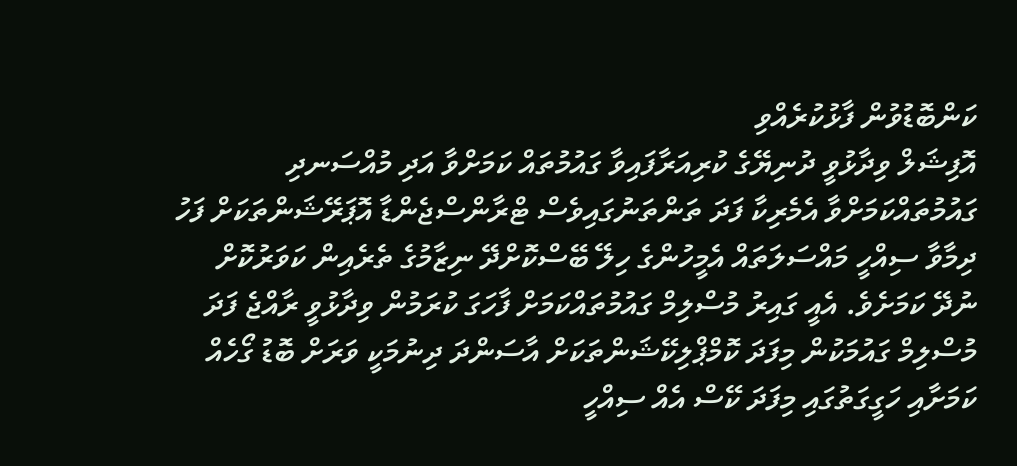ކަންބޮޑުވުން ފާޅުކުރެއްވި
އޮފިޝަލް ވިދާޅުވީ ދުނިޔޭގެ ކުރިއަރާފައިވާ ގައުމުތައް ކަމަށްވާ އަދި މުއްސަނދި ގައުމުތައްކަމަށްވާ އެމެރިކާ ފަދަ ތަންތަނުގައިވެސް ޓްރާންސްޖެންޑާ އޮޕަރޭޝަންތަކަށް ފަހު ދިމާވާ ސިއްހީ މައްސަލަތައް އެމީހުންގެ ހިލޭ ބޭސްކޮށްދޭ ނިޒާމުގެ ތެރެއިން ކަވަރުކޮށް ނުދޭ ކަމަށެވެ. އެއީ ގައިރު މުސްލިމް ގައުމުތައްކަމަށް ފާހަގަ ކުރަމުން ވިދާޅުވީ ރާއްޖެ ފަދަ މުސްލިމް ގައުމަކުން މިފަދަ ކޮމްޕްލިކޭޝަންތަކަށް އާސަންދަ ދިނުމަކީ ވަރަށް ބޮޑު ގޯހެއް ކަމަށާއި ހަގީގަތުގައި މިފަދަ ކޭސް އެއް ސިއްހީ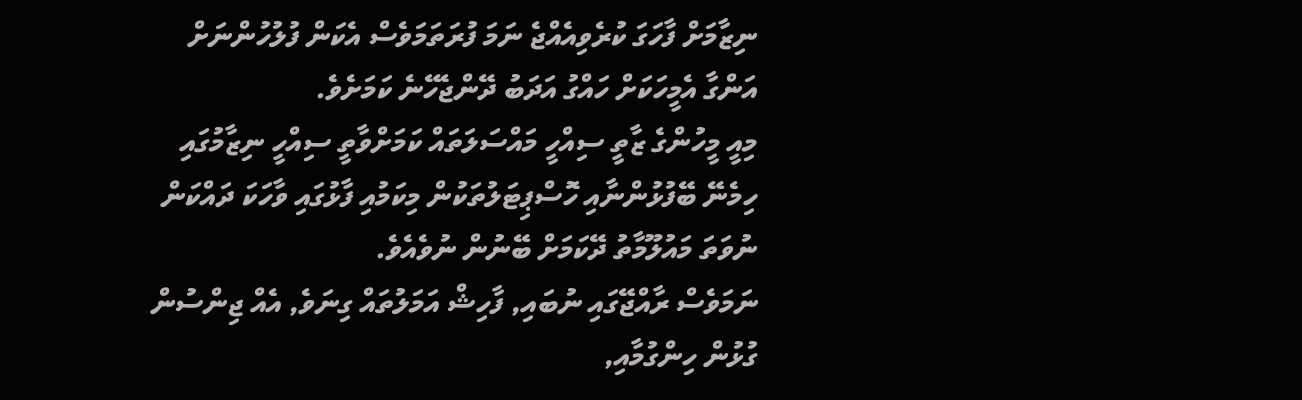ނިޒާމަށް ފާހަގަ ކުރެވިއެއްޖެ ނަމަ ފުރަތަމަވެސް އެކަން ފުލުހުންނަށް އަންގާ އެމީހަކަށް ހައްގު އަދަބު ދޭންޖެހޭނެ ކަމަށެވެ.
މިއީ މީހުންގެ ޒާތީ ސިއްހީ މައްސަލަތައް ކަމަށްވާތީ ސިއްހީ ނިޒާމުގައި ހިމެނޭ ބޭފުޅުންނާއި ހޮސްޕިޓަލުތަކުން މިކަމުއި ފާޅުގައި ވާހަކަ ދައްކަން ނުވަތަ މައުލޫމާތު ދޭކަމަށް ބޭނުން ނުވެއެވެ.
ނަމަވެސް ރާއްޖޭގައި ނުބައި, ފާހިޝް އަމަލުތައް ގިނަވެ, އެއް ޖިންސުން ގުޅުން ހިންގުމާއި,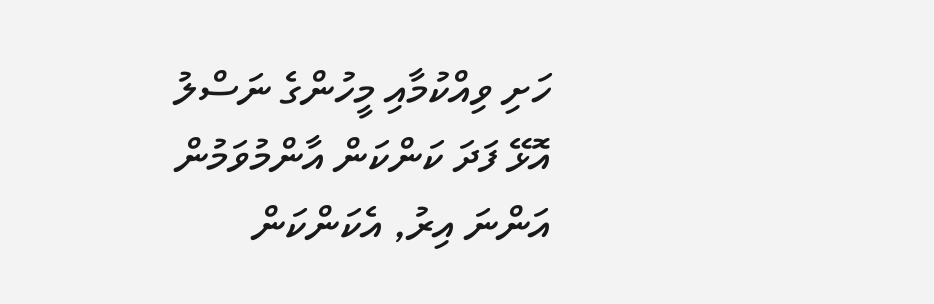ހަށި ވިއްކުމާއި މީހުންގެ ނަސްލު އޮޅޭ ފަދަ ކަންކަން އާންމުވަމުން އަންނަ އިރު, އެކަންކަން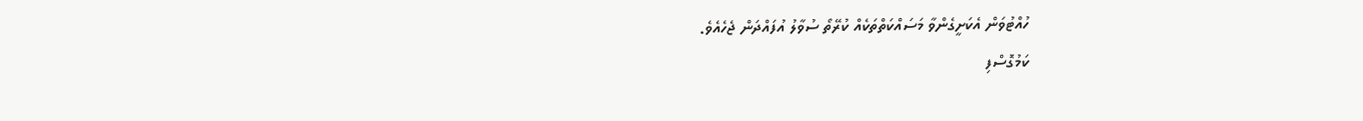ހުއްޓުވަން އެކަށީގެންވާ މަސައްކަތްތަކެއް ކުރޭތޯ ސުވާލު އުފައްދަން ޖެހެއެވެ.
ކަމުގޮސްފި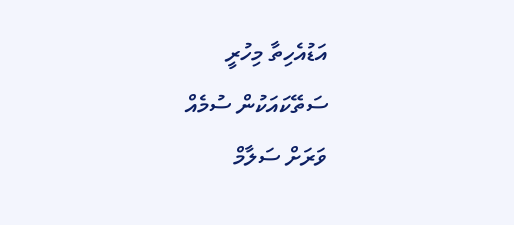އަޑުއެހިތާ މިހުރީ
ސަތޭކައަކުން ސުމެއް
ވަރަށް ސަލާމް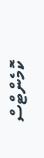ކޮމެންޓްސް